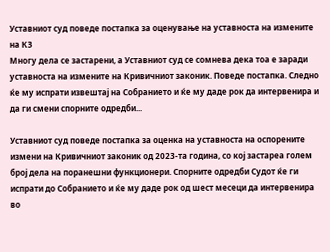Уставниот суд поведе постапка за оценување на уставноста на измените на КЗ
Многу дела се застарени, а Уставниот суд се сомнева дека тоа е заради уставноста на измените на Кривичниот законик. Поведе постапка. Следно ќе му испрати извештај на Собранието и ќе му даде рок да интервенира и да ги смени спорните одредби...

Уставниот суд поведе постапка за оценка на уставноста на оспорените измени на Кривичниот законик од 2023-та година, со кој застареа голем број дела на поранешни функционери. Спорните одредби Судот ќе ги испрати до Собранието и ќе му даде рок од шест месеци да интервенира во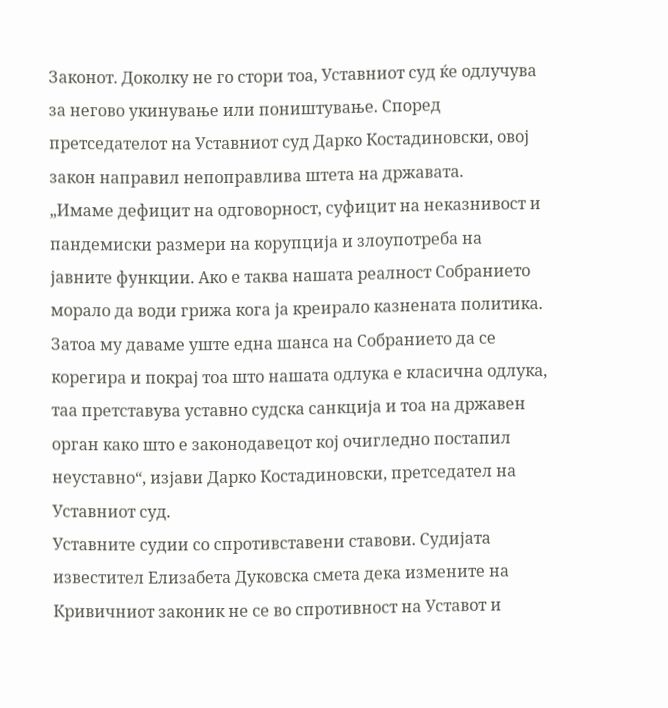Законот. Доколку не го стори тоа, Уставниот суд ќе одлучува за негово укинување или поништување. Според претседателот на Уставниот суд Дарко Костадиновски, овој закон направил непоправлива штета на државата.
„Имаме дефицит на одговорност, суфицит на неказнивост и пандемиски размери на корупција и злоупотреба на јавните функции. Ако е таква нашата реалност Собранието морало да води грижа кога ја креирало казнената политика. Затоа му даваме уште една шанса на Собранието да се корегира и покрај тоа што нашата одлука е класична одлука, таа претставува уставно судска санкција и тоа на државен орган како што е законодавецот кој очигледно постапил неуставно“, изјави Дарко Костадиновски, претседател на Уставниот суд.
Уставните судии со спротивставени ставови. Судијата известител Елизабета Дуковска смета дека измените на Кривичниот законик не се во спротивност на Уставот и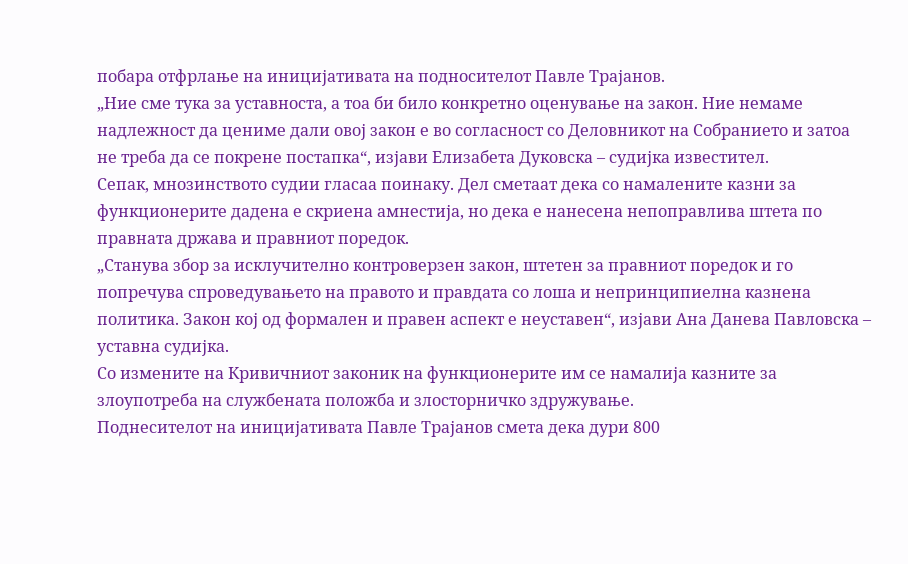побара отфрлање на иницијативата на подносителот Павле Трајанов.
„Ние сме тука за уставноста, а тоа би било конкретно оценување на закон. Ние немаме надлежност да цениме дали овој закон е во согласност со Деловникот на Собранието и затоа не треба да се покрене постапка“, изјави Елизабета Дуковска – судијка известител.
Сепак, мнозинството судии гласаа поинаку. Дел сметаат дека со намалените казни за функционерите дадена е скриена амнестија, но дека е нанесена непоправлива штета по правната држава и правниот поредок.
„Станува збор за исклучително контроверзен закон, штетен за правниот поредок и го попречува спроведувањето на правото и правдата со лоша и непринципиелна казнена политика. Закон кој од формален и правен аспект е неуставен“, изјави Ана Данева Павловска – уставна судијка.
Со измените на Кривичниот законик на функционерите им се намалија казните за злоупотреба на службената положба и злосторничко здружување.
Поднесителот на иницијативата Павле Трајанов смета дека дури 800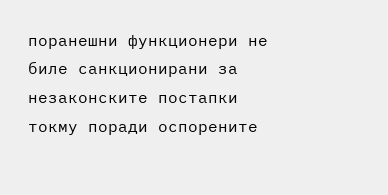поранешни функционери не биле санкционирани за незаконските постапки токму поради оспорените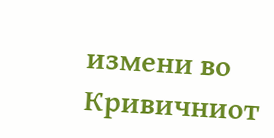измени во Кривичниот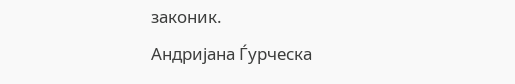законик.
Андријана Ѓурческа